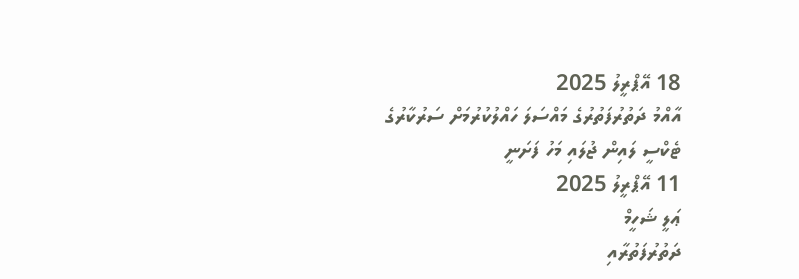18 އޭޕްރީލު 2025
އާއްމު ދަތުރުފަތުރުގެ މައްސަލަ ހައްލުކުރުމަށް ސަރުކާރުގެ ޓެކްސީ ލައިން ޖުލައި މަހު ފަށަނީ
11 އޭޕްރީލު 2025
ޢަލީ ޝަހީމް
ދަތުރުފަތުރާއި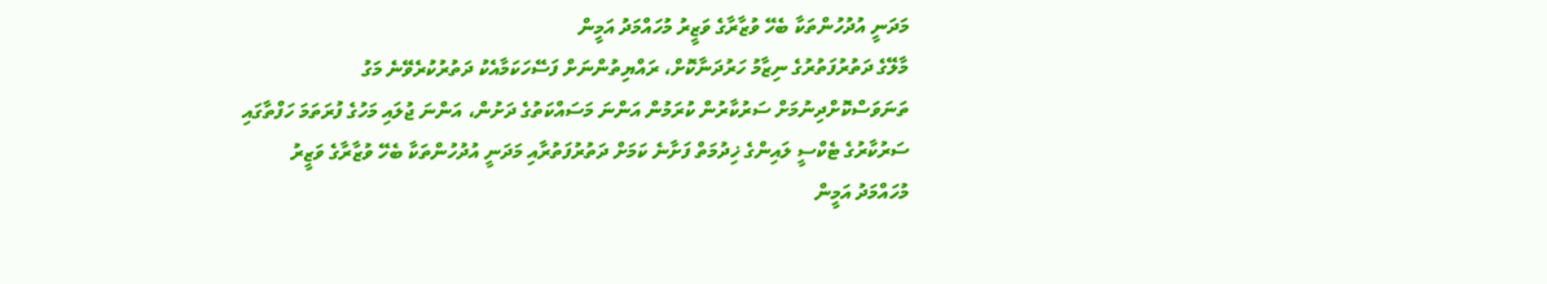މަދަނީ އުދުހުންތަކާ ބެހޭ ވުޒާރާގެ ވަޒީރު މުހައްމަދު އަމީން
މާލޭގެ ދަތުރުފަތުރުގެ ނިޒާމު ހަރުދަނާކޮށް، ރައްޔިތުންނަށް ފަސޭހަކަމާއެކު ދަތުރުކުރެވޭނެ މަގު ތަނަވަސްކޮށްދިނުމަށް ސަރުކާރުން ކުރަމުން އަންނަ މަސައްކަތުގެ ދަށުން، އަންނަ ޖުލައި މަހުގެ ފުރަތަމަ ހަފްތާގައި ސަރުކާރުގެ ޓެކްސީ ލައިންގެ ޚިދުމަތް ފަށާނެ ކަމަށް ދަތުރުފަތުރާއި މަދަނީ އުދުހުންތަކާ ބެހޭ ވުޒާރާގެ ވަޒީރު މުހައްމަދު އަމީން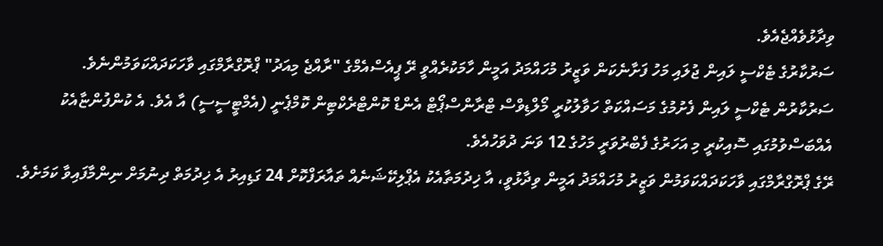ވިދާޅުވެއްޖެއެވެ.
ސަރުކާރުގެ ޓެކްސީ ލައިން ޖުލައި މަހު ފަށާނެކަން ވަޒީރު މުހައްމަދު އަމީން ހާމަކުރެއްވީ ރޭ ޕީއެސްއެމްގެ "ރާއްޖެ މިއަދު" ޕްރޮގްރާމްގައި ވާހަކަދައްކަވަމުންނެވެ.
ސަރުކާރުން ޓެކްސީ ލައިން ފެށުމުގެ މަސައްކަތް ހަވާލުކުރީ މޯލްޑިވްސް ޓްރާންސްޕޯޓް އެންޑް ކޮންޓްރެކްޓިން ކޮމްޕެނީ (އެމްޓީސީސީ) އާ އެވެ. އެ ކުންފުންޏާއެކު އެއްބަސްވުމުގައި ސޮއިކުރީ މި އަހަރުގެ ފެބްރުވަރީ މަހުގެ 12 ވަނަ ދުވަހުއެވެ.
ރޭގެ ޕްރޮގްރާމްގައި ވާހަކަދައްކަވަމުން ވަޒީރު މުހައްމަދު އަމީން ވިދާޅުވީ، އާ ޚިދުމަތާއެކު އެޕްލިކޭޝަނެއް ތައާރަފްކޮށް 24 ގަޑިއިރު އެ ޚިދުމަތް ދިނުމަށް ނިންމާފައިވާ ކަމަށެވެ.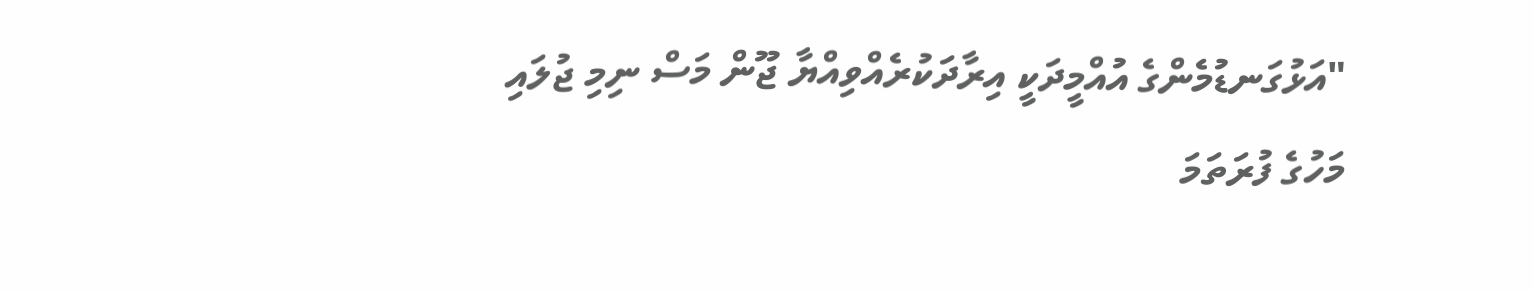"އަޅުގަނޑުމެންގެ އުއްމީދަކީ އިރާދަކުރެއްވިއްޔާ ޖޫން މަސް ނިމި ޖުލައި މަހުގެ ފުރަތަމަ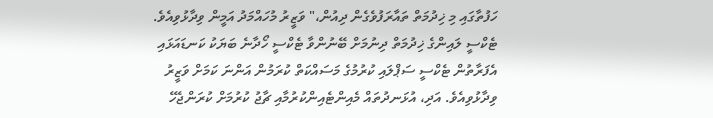ހަފުތާގައި މި ޚިދުމަތް ތައާރަފުވެގެން ދިއުން،" ވަޒީރު މުހައްމަދު އަމީން ވިދާޅުވިއެވެ.
ޓެކްސީ ލައިންގެ ޚިދުމަތް ދިނުމަށް ބޭނުންވާ ޓެކްސީ ހޯދާނެ ބަޔަކު ކަނޑައަޅައި އެފަރާތުން ޓެކްސީ ސަޕްލައި ކުރުމުގެ މަސައްކަތް ކުރަމުން އަންނަ ކަމަށް ވަޒީރު ވިދާޅުވިއެވެ. އަދި، އުޅަނދުތައް މެއިންޓެއިންކުރުމާއި ޗާޖު ކުރުމަށް ކުރަންޖެހޭ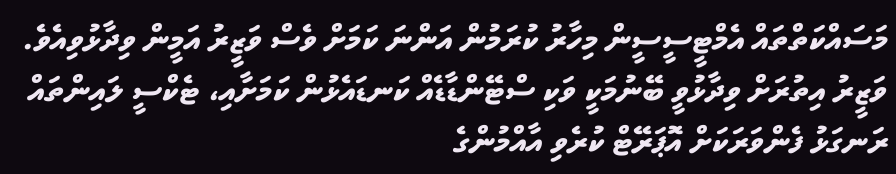މަސައްކަތްތައް އެމްޓީސީސީން މިހާރު ކުރަމުން އަންނަ ކަމަށް ވެސް ވަޒީރު އަމީން ވިދާޅުވިއެވެ.
ވަޒީރު އިތުރަށް ވިދާޅުވީ ބޭނުމަކީ ވަކި ސްޓޭންޑާޑެއް ކަނޑައެޅުން ކަމަށާއި، ޓެކްސީ ލައިންތައް ރަނގަޅު ފެންވަރަކަށް އޮޕަރޭޓް ކުރެވި އާއްމުންގެ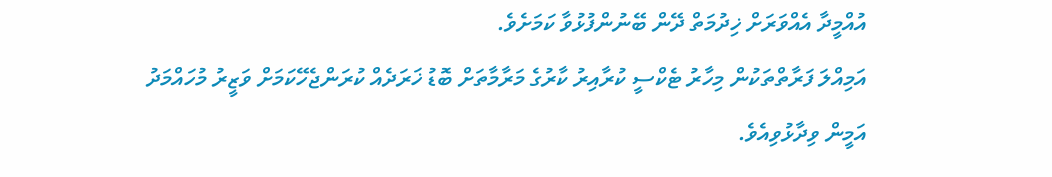އުއްމީދާ އެއްވަރަށް ޚިދުމަތް ދޭން ބޭނުންފުޅުވާ ކަމަށެވެ.
އަމިއްލަ ފަރާތްތަކުން މިހާރު ޓެކްސީ ކުރާއިރު ކާރުގެ މަރާމާތަށް ބޮޑު ޚަރަދެއް ކުރަންޖެހޭކަމަށް ވަޒީރު މުހައްމަދު އަމީން ވިދާޅުވިއެވެ.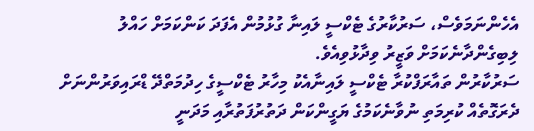އެހެންނަމަވެސް، ސަރުކާރުގެ ޓެކްސީ ލައިނާ ގުޅުމުން އެފަދަ ކަންކަމަށް ހައްލު ލިބިގެންދާނެކަމަށް ވަޒީރު ވިދާޅުވިއެވެ.
ސަރުކާރުން ތައާރަފްކުރާ ޓެކްސީ ލައިނާއެކު މިހާރު ޓެކްސީގެ ހިދުމަތްދޭ ޑްރައިވަރުންނަށް ދެރަގޮތެއް ކުރިމަތި ނުވާނެކަމުގެ ޔަގީންކަން ދަތުރުފަތުރާއި މަދަނީ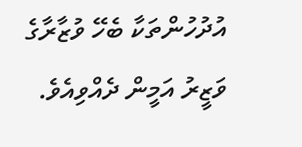އުދުހުންތަކާ ބެހޭ ވުޒާރާގެ ވަޒީރު އަމީން ދެއްވިއެވެ.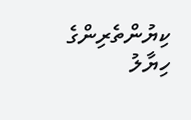ކިޔުންތެރިންގެ ހިޔާލު